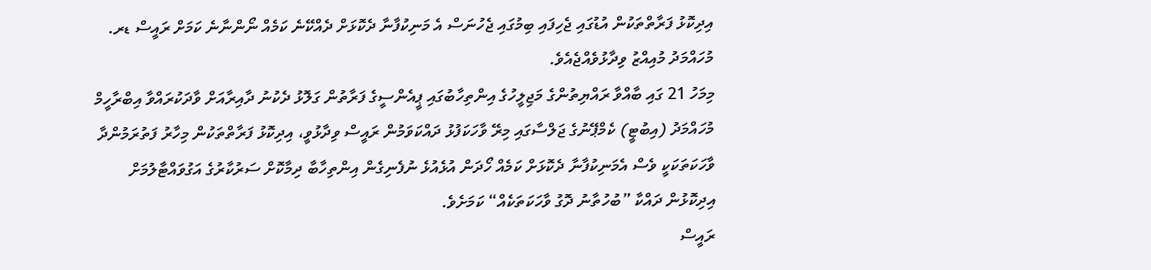އިދިކޮޅު ފަރާތްތަކުން އުޑުގައި ޖެހިފައި ބިމުގައި ޖެހުނަސް އެ މަނިކުފާނާ ދެކޮޅަށް ދެއްކޭނެ ކަމެއް ނޯންނާނެ ކަމަށް ރައީސް ޑރ. މުހައްމަދު މުއިއްޒު ވިދާޅުވެއްޖެއެވެ.
މިމަހު 21 ގައި ބާއްވާ ރައްޔިތުންގެ މަޖިލީހުގެ އިންތިހާބުގައި ޕީއެންސީގެ ފަރާތުން ގަލޮޅު ދެކުނު ދާއިރާއަށް ވާދަކުރައްވާ އިބްރާހީމް މުހައްމަދު (އިބުޓީ) ކެމްޕޭނުގެ ޖަލްސާގައި މިރޭ ވާހަކަފުޅު ދައްކަވަމުން ރައީސް ވިދާޅުވީ، އިދިކޮޅު ފަރާތްތަކުން މިހާރު ފަތުރަމުންދާ ވާހަކަތަކަކީ ވެސް އެމަނިކުފާނާ ދެކޮޅަށް ކަމެއް ހޯދަން އުޅެއުޅެ ނުފެނިގެން އިންތިހާބާ ދިމާކޮށް ސަރުކާރުގެ އަގުވައްޓާލުމަށް އިދިކޮޅުން ދައްކާ ”ބުހުތާނު ދޮގު ވާހަކަތަކެއް“ ކަމަށެވެ.
ރައީސް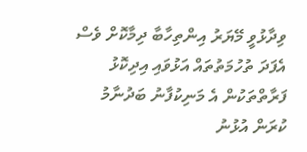ވިދާޅުވީ މޭޔަރު އިންތިހާބާ ދިމާކޮށް ވެސް އެފަދަ ތުހުމަތުތައް އަޅުވައި އިދިކޮޅު ފަރާތްތަކުން އެ މަނިކުފާނު ބަދުނާމު ކުރަން އުޅުނު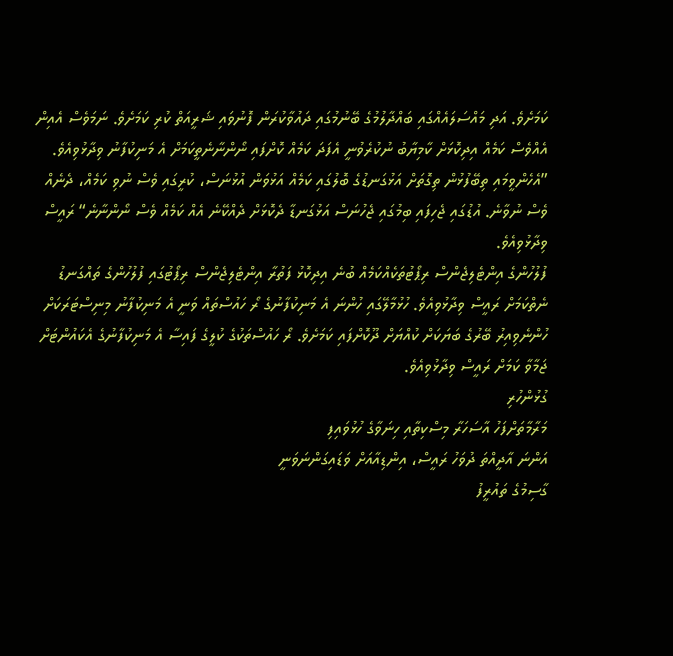ކަމަށެވެ. އަދި މައްސަލައެއްގައި ބައްދާލުމުގެ ބޭނުމުގައި ދައުވާކުރަން ފޮނުވައި ޝަރީއަތް ކުރި ކަމަށެވެ. ނަމަވެސް އެއިން އެއްވެސް ކަމެއް އިދިކޮޅަށް ކާމިޔާބު ނުކުރެވުނީ އެފަދަ ކަމެއް ކޮށްފައި ނޯންނާނެތީކަމަށް އެ މަނިކުފާނު ވިދާޅުވިއެވެ.
”އެހެންވީމައި ތިބޭފުޅުން ތިގޮތަށް އަޅުގަނޑުގެ ބޮލުގައި ކަމެއް އަޅުވަން އުޅުނަސް، ކުރީގައި ވެސް ނުވި ކަމެއް، ދެނެއް ވެސް ނުވާނެ. އުޑުގައި ޖެހިފައި ބިމުގައި ޖެހުނަސް އަޅުގަނޑާ ދެކޮޅަށް ދެއްކޭނެ އެއް ކަމެއް ވެސް ނޯންނާނެ“ ރައީސް ވިދާޅުވިއެވެ.
ފުލުހުންގެ އިންޓެލިޖެންސް ރިޕޯޓުތަކެއްކަމެއް ބުނެ އިދިކޮޅު ފަތުރާ އިންޓެލިޖެންސް ރިޕޯޓުގައި ފުލުހުންގެ ތައްގަނޑު ނެތްކަމަށް ރައީސް ވިދާޅުވިއެވެ. ހުޅުމާލޭގައި ހުންނަ އެ މަނިކުފާނުގެ ރޯ ހައުސްތައް ވަނީ އެ މަނިކުފާނު މިނިސްޓަރަކަށް ހުންނެވިއިރު ބޭރުގެ ބަޔަކަށް ކުއްޔަށް ދޫކޮށްފައި ކަމަށެވެ. ރޯ ހައުސްތަކުގެ ކުލީގެ ފައިސާ އެ މަނިކުފާނުގެ އެކައުންޓަށް ޖަމާވާ ކަމަށް ރައީސް ވިދާޅުވިއެވެ.
ގުޅުންހުރި
މަރާމާތަށްފަހު އާސަހަރާ މިސްކިތާއި ހިނަވާގެ ހުޅުވައިފި
އަންނަ އާދީއްތަ ދުވަހު ރައީސް، އިންޑިއާއަށް ވަޑައިގަންނަވަނީ
ގާސިމުގެ ތައުރީފު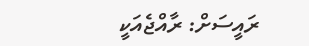ރައީސަށް: ރާއްޖެއަކީ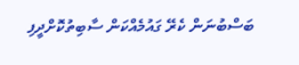ބަސްބުނަން ކެރޭ ގައުމެއްކަން ސާބިތުކޮށްދީފި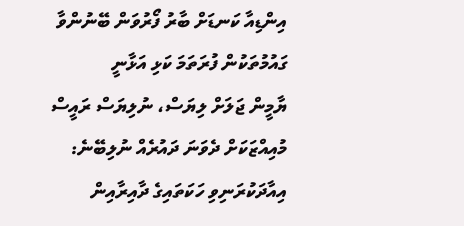އިންޑިއާ ކަނޑަށް ބާރު ފޯރުވަން ބޭނުންވާ ގައުމުތަކުން ފުރަތަމަ ކަޅި އަޅާނީ
ޔާމީން ޖަލަށް ލިޔަސް، ނުލިޔަސް ރައީސް މުއިއްޒަކަށް ދެވަނަ ދައުރެއް ނުލިބޭނެ:
އިއާދަކުރަނިވި ހަކަތައިގެ ދާއިރާއިން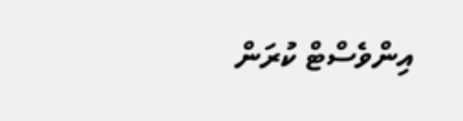އިންވެސްޓް ކުރަން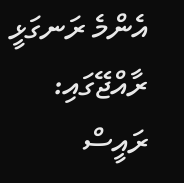އެންމެ ރަނގަޅީ ރާއްޖޭގައި: ރައީސް